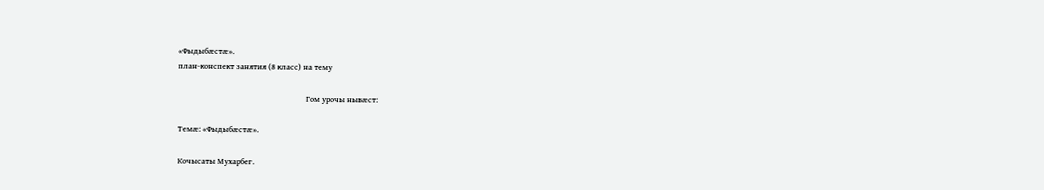«Фыдыбæстæ».
план-конспект занятия (8 класс) на тему

                                                                Гом урочы нывæст:

Темæ: «Фыдыбæстæ».

Кочысаты Мухарбег.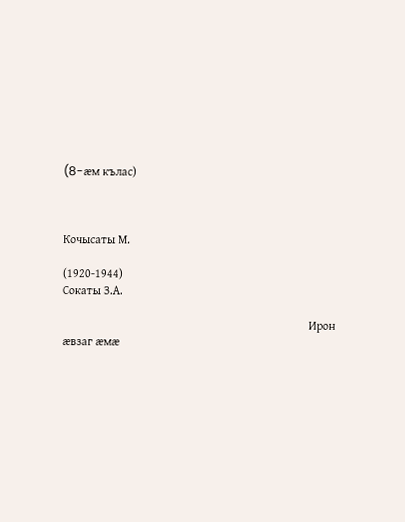(8-æм кълас)



Кочысаты М.

(1920-1944)                                                                                       Сокаты З.А.

                                                                                  Ирон æвзаг æмæ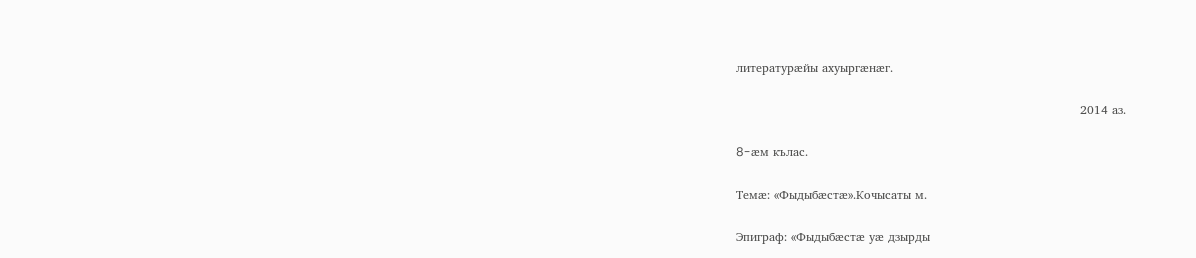литературæйы ахуыргæнæг.

                                                                                      2014 аз.

8-æм кълас.

Темæ: «Фыдыбæстæ».Кочысаты м.

Эпиграф: «Фыдыбæстæ уæ дзырды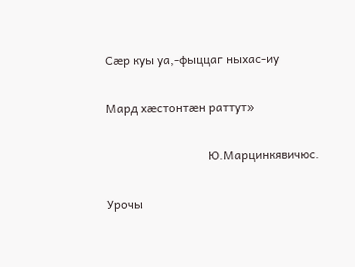Сæр куы уа,-фыццаг ныхас-иу

Мард хæстонтæн раттут»

                                  Ю.Марцинкявичюс.

Урочы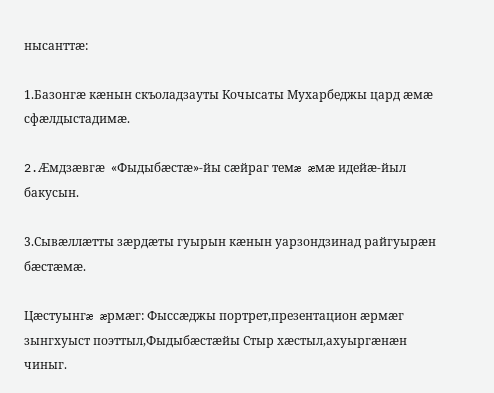нысанттæ:

1.Базонгæ кæнын скъоладзауты Кочысаты Мухарбеджы цард æмæ сфæлдыстадимæ.

2.Æмдзæвгæ  «Фыдыбæстæ»-йы сæйраг темæ æмæ идейæ-йыл бакусын.

3.Сывæллæтты зæрдæты гуырын кæнын уарзондзинад райгуырæн бæстæмæ.

Цæстуынгæ æрмæг: Фыссæджы портрет,презентацион æрмæг зынгхуыст поэттыл,Фыдыбæстæйы Стыр хæстыл,ахуыргæнæн чиныг.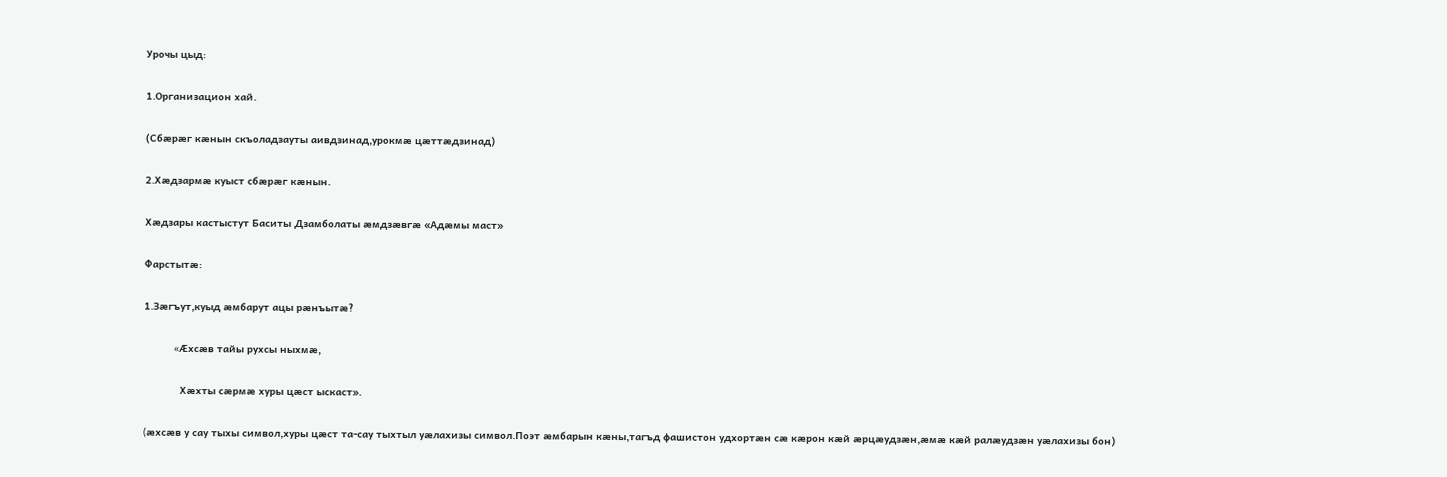Урочы цыд:

1.Организацион хай.

(Сбæрæг кæнын скъоладзауты аивдзинад,урокмæ цæттæдзинад)

2.Хæдзармæ куыст сбæрæг кæнын.

Хæдзары кастыстут Баситы Дзамболаты æмдзæвгæ «Адæмы маст»

Фарстытæ:

1.Зæгъут,куыд æмбарут ацы рæнъытæ?

          «Æхсæв тайы рухсы ныхмæ,

            Хæхты сæрмæ хуры цæст ыскаст».

(æхсæв у сау тыхы символ,хуры цæст та-сау тыхтыл уæлахизы символ.Поэт æмбарын кæны,тагъд фашистон удхортæн сæ кæрон кæй æрцæудзæн,æмæ кæй ралæудзæн уæлахизы бон)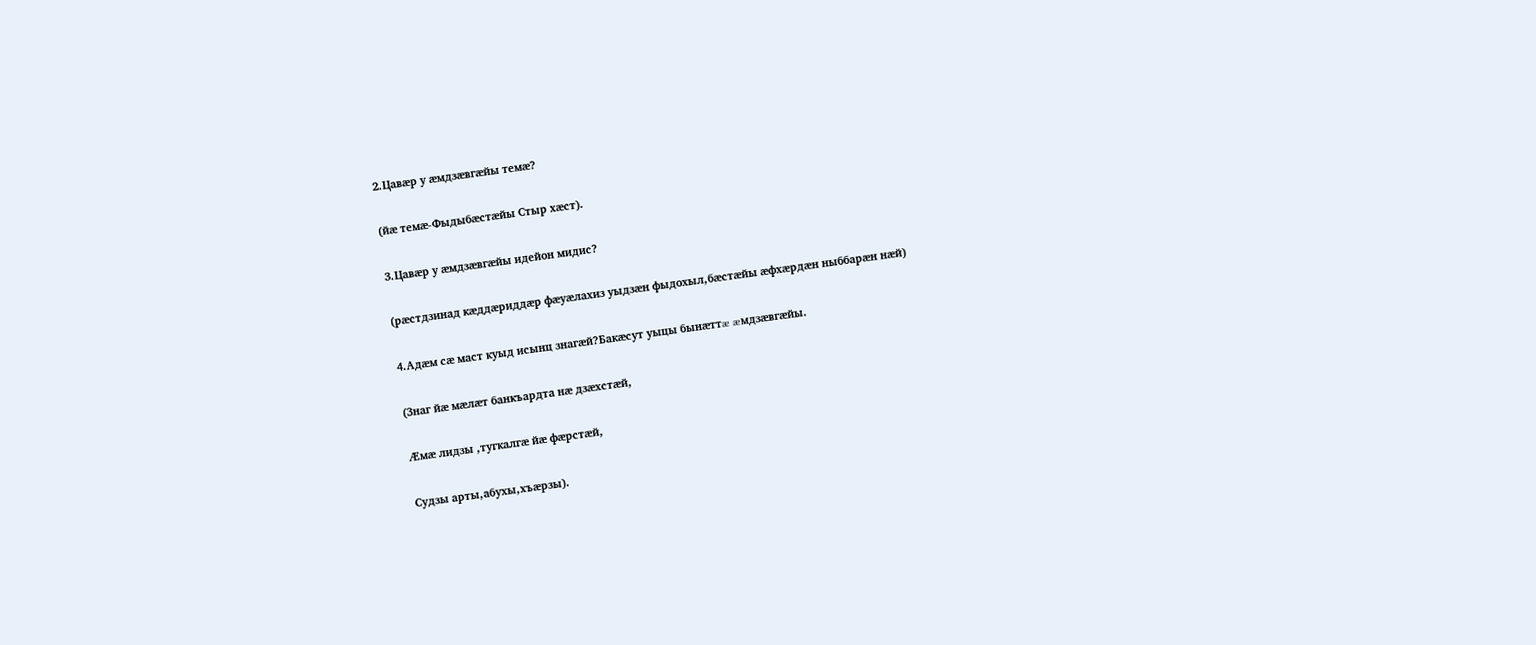2.Цавæр у æмдзæвгæйы темæ?

(йæ темæ-Фыдыбæстæйы Стыр хæст).

3.Цавæр у æмдзæвгæйы идейон мидис?

(рæстдзинад кæддæриддæр фæуæлахиз уыдзæн фыдохыл,бæстæйы æфхæрдæн ныббарæн нæй)

4.Адæм сæ маст куыд исынц знагæй?Бакæсут уыцы бынæттæ æмдзæвгæйы.

(Знаг йæ мæлæт банкъардта нæ дзæхстæй,

Æмæ лидзы ,тугкалгæ йæ фæрстæй,

Судзы арты,абухы,хъæрзы).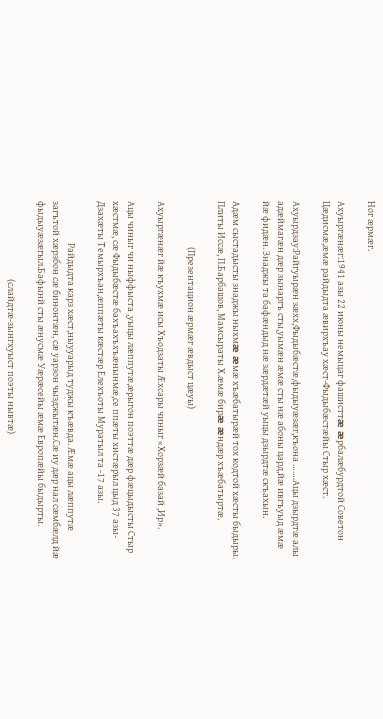Ног æрмæг.

Ахуыргæнæг:1941 азы 22 июны немыцаг фашисттæ æрбалæбурдтой Советон Цæдисмæ,æмæ райдыдта æвирхъау хæст-Фыдыбæстæйы Стыр хæст.

Ахуырдзау:Райгуырæн зæхх,Фыдыбæстæ,фыдыуæзæг,къона …….Ацы дзырдтæ алы адæймагæн дæр зынаргъ сты,уымæн æмæ сты нæ абоны цард,йæ ивгъуыд æмæ йæ фидæн. Знаджы та бафæндыд нæ зæрдæтæй уыцы дзырдтæ скъахын.

Адæм сыстадысты знаджы ныхмæ æмæ хъæбатырæй тох кодтой хæсты быдыры. Плиты Иссæ, П.Барбашов, Мамсыраты Х.æмæ бирæ æндæр хъæбатыртæ.

                       (Презентацион æрмæг æвдыст цæуы)

Ахуыргæнæг йæ къухмæ исы Хъодзаты Æхсары чиныг «Хорзæй базай ,Ир».

Ацы чиныг чи ныффыста ,уыцы лæппутæ,æрыгон поэттæ дæр фæцыдысты Стыр хæстмæ, сæ Фыдыбæстæ бахъахъхъæнынмæ,се ппæты хистæрыл цыд 37 азы-Дзахæты Темырхъан,æппæты кæстæр Елехъоты Муратыл та -17 азы.

                     Райдыдта карз хæст,ныууарыд туджы къæвда. Æмæ ацы лæппутæ загътой хæрзбон сæ бинонтæн, сæ уарзон чызджытæн.Сæ иу дæр нал сæмбæлд йæ фыдыуæзæгыл.Бафынй сты æнусмæ Уæрæсейы æмæ Европæйы быдырты.

                                       (слайдтæ-зынгхуыст поэты нывтæ)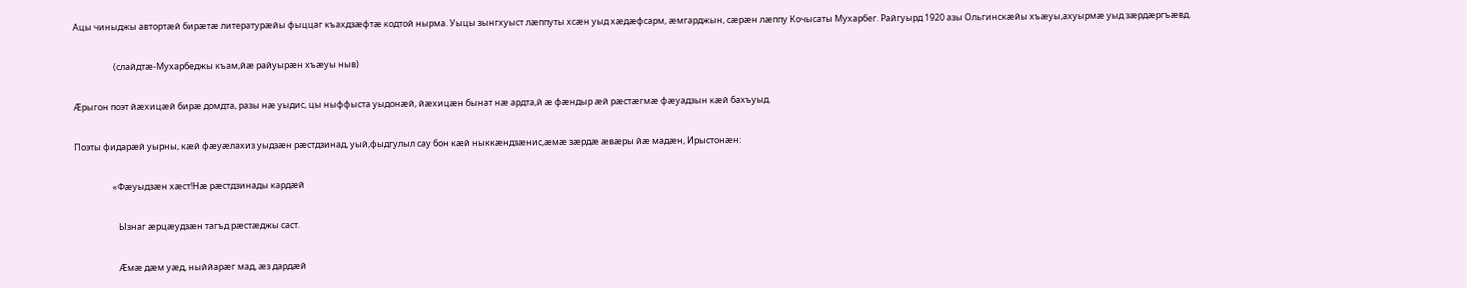Ацы чиныджы автортæй бирæтæ литературæйы фыццаг къахдзæфтæ кодтой нырма. Уыцы зынгхуыст лæппуты хсæн уыд хæдæфсарм, æмгарджын, сæрæн лæппу Кочысаты Мухарбег. Райгуырд 1920 азы Ольгинскæйы хъæуы,ахуырмæ уыд зæрдæргъæвд.

                    (слайдтæ-Мухарбеджы къам,йæ райуырæн хъæуы ныв)

Æрыгон поэт йæхицæй бирæ домдта, разы нæ уыдис, цы ныффыста уыдонæй, йæхицæн бынат нæ ардта,й æ фæндыр æй рæстæгмæ фæуадзын кæй бахъуыд.

Поэты фидарæй уырны, кæй фæуæлахиз уыдзæн рæстдзинад, уый,фыдгулыл сау бон кæй ныккæндзæнис,æмæ зæрдæ æвæры йæ мадæн, Ирыстонæн:

                   «Фæуыдзæн хæст!Нæ рæстдзинады кардæй

                      Ызнаг æрцæудзæн тагъд рæстæджы саст.

                      Æмæ дæм уæд, ныййарæг мад, æз дардæй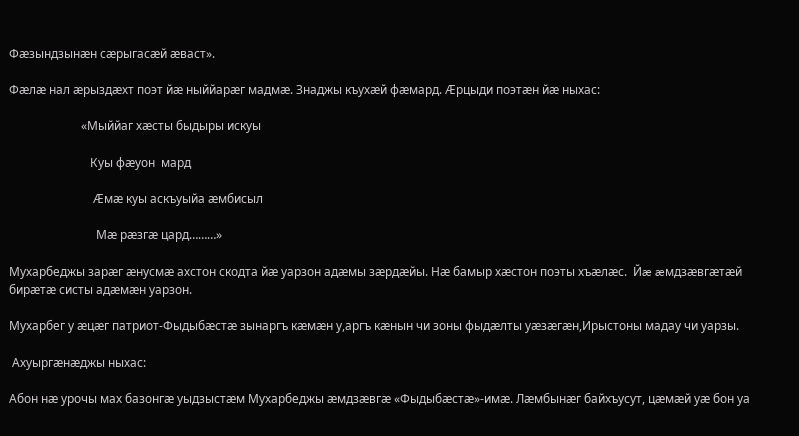Фæзындзынæн сæрыгасæй æваст».

Фæлæ нал æрыздæхт поэт йæ ныййарæг мадмæ. Знаджы къухæй фæмард. Æрцыди поэтæн йæ ныхас:

                        «Мыййаг хæсты быдыры искуы

                           Куы фæуон  мард

                            Æмæ куы аскъуыйа æмбисыл

                             Мæ рæзгæ цард………»

Мухарбеджы зарæг æнусмæ ахстон скодта йæ уарзон адæмы зæрдæйы. Нæ бамыр хæстон поэты хъæлæс.  Йæ æмдзæвгæтæй бирæтæ систы адæмæн уарзон.

Мухарбег у æцæг патриот-Фыдыбæстæ зынаргъ кæмæн у,аргъ кæнын чи зоны фыдæлты уæзæгæн,Ирыстоны мадау чи уарзы.

 Ахуыргæнæджы ныхас:

Абон нæ урочы мах базонгæ уыдзыстæм Мухарбеджы æмдзæвгæ «Фыдыбæстæ»-имæ. Лæмбынæг байхъусут, цæмæй уæ бон уа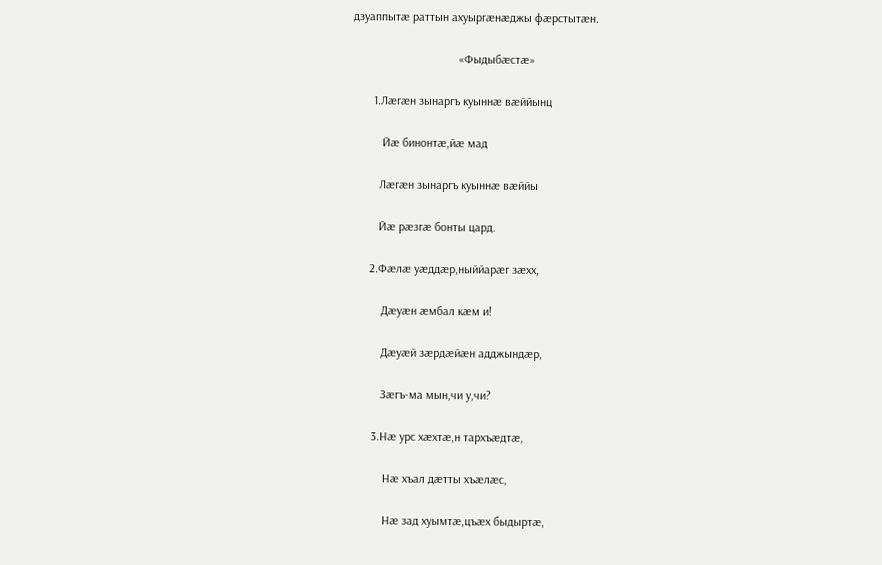дзуаппытæ раттын ахуыргæнæджы фæрстытæн.

                                   «Фыдыбæстæ»

       1.Лæгæн зынаргъ куыннæ вæййынц

          Йæ бинонтæ,йæ мад

         Лæгæн зынаргъ куыннæ вæййы

         Йæ рæзгæ бонты цард.

      2.Фæлæ уæддæр,ныййарæг зæхх,

          Дæуæн æмбал кæм и!

          Дæуæй зæрдæйæн адджындæр,

          Зæгъ-ма мын,чи у,чи?

       3.Нæ урс хæхтæ,н тархъæдтæ,

           Нæ хъал дæтты хъæлæс,

           Нæ зад хуымтæ,цъæх быдыртæ,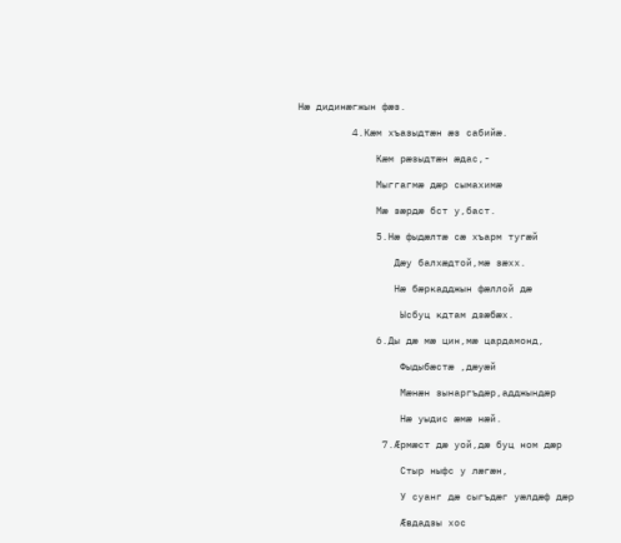Нæ дидинæгжын фæз.

         4.Кæм хъазыдтæн æз сабийæ.

             Кæм рæзыдтæн æдас,-

             Мыггагмæ дæр сымахимæ

             Мæ зæрдæ бст у,баст.

             5.Нæ фыдæлтæ сæ хъарм тугæй

                Дæу балхæдтой,мæ зæхх.

                Нæ бæркадджын фæллой дæ

                 Ысбуц кдтам дзæбæх.

             6.Ды дæ мæ цин,мæ цардамонд,

                 Фыдыбæстæ ,дæуæй

                 Мæнæн зынаргъдæр,адджындæр

                 Нæ уыдис æмæ нæй.

              7.Æрмæст дæ уой,дæ буц ном дæр

                 Стыр ныфс у лæгæн,

                 У суанг дæ сыгъдæг уæлдæф дæр

                 Æвдадзы хос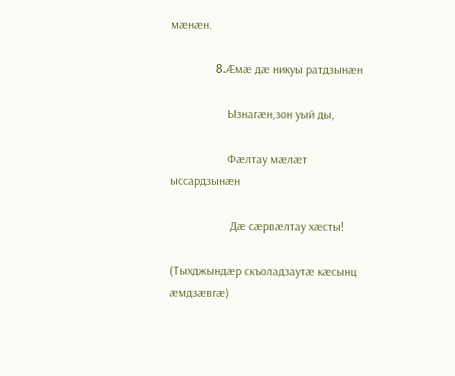мæнæн.

               8.Æмæ дæ никуы ратдзынæн

                   Ызнагæн,зон уый ды,

                   Фæлтау мæлæт ыссардзынæн

                    Дæ сæрвæлтау хæсты!

(Тыхджындæр скъоладзаутæ кæсынц æмдзæвгæ)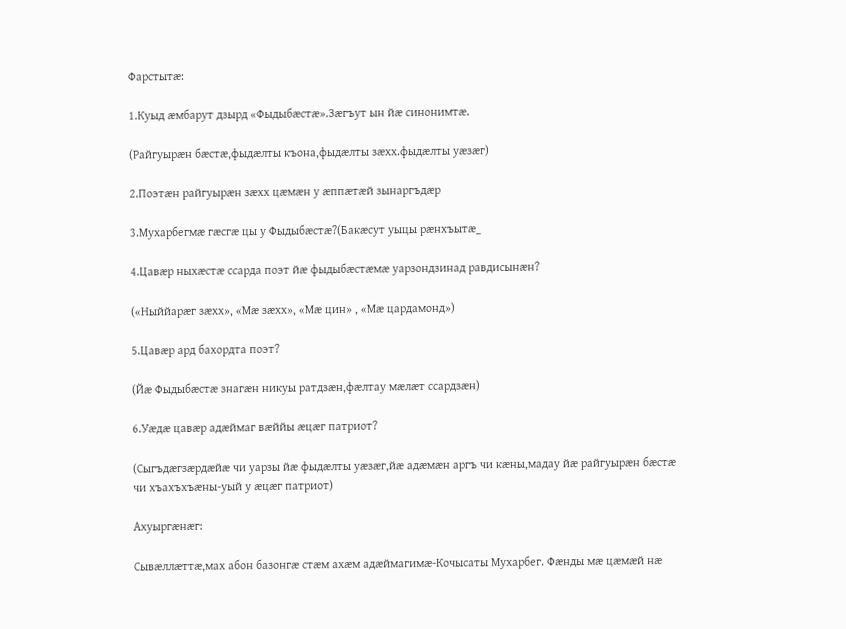Фарстытæ:

1.Куыд æмбарут дзырд «Фыдыбæстæ».Зæгъут ын йæ синонимтæ.

(Райгуырæн бæстæ,фыдæлты къона,фыдæлты зæхх.фыдæлты уæзæг)

2.Поэтæн райгуырæн зæхх цæмæн у æппæтæй зынаргъдæр

3.Мухарбегмæ гæсгæ цы у Фыдыбæстæ?(Бакæсут уыцы рæнхъытæ_

4.Цавæр ныхæстæ ссарда поэт йæ фыдыбæстæмæ уарзондзинад равдисынæн?

(«Ныййарæг зæхх», «Мæ зæхх», «Мæ цин» , «Мæ цардамонд»)

5.Цавæр ард бахордта поэт?

(Йæ Фыдыбæстæ знагæн никуы ратдзæн,фæлтау мæлæт ссардзæн)

6.Уæдæ цавæр адæймаг вæййы æцæг патриот?

(Сыгъдæгзæрдæйæ чи уарзы йæ фыдæлты уæзæг,йæ адæмæн аргъ чи кæны,мадау йæ райгуырæн бæстæ чи хъахъхъæны-уый у æцæг патриот)

Ахуыргæнæг:

Сывæллæттæ,мах абон базонгæ стæм ахæм адæймагимæ-Кочысаты Мухарбег. Фæнды мæ цæмæй нæ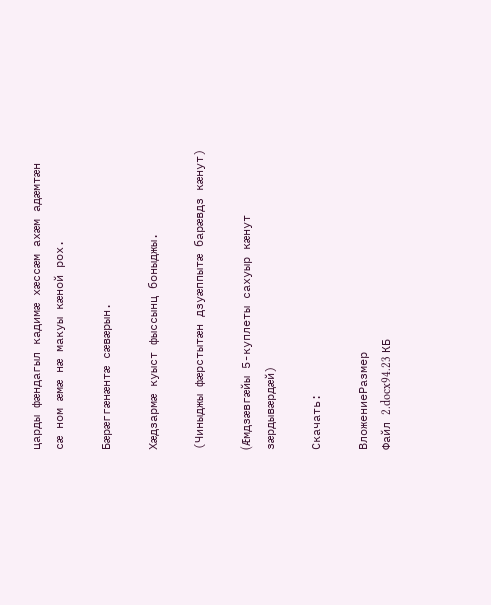царды фæндагыл кадимæ хæссæм ахæм адæмтæн сæ ном æмæ нæ макуы кæной рох.

Бæрæггæнæнтæ сæвæрын.

Хæдзармæ куыст фыссынц боныджы.

(Чиныджы фæрстытæн дзуæппытæ барæвдз кæнут)

(Æмдзæвгæйы 5-куплеты сахуыр кæнут зæрдывæрдæй)

Скачать:

ВложениеРазмер
Файл 2.docx94.23 КБ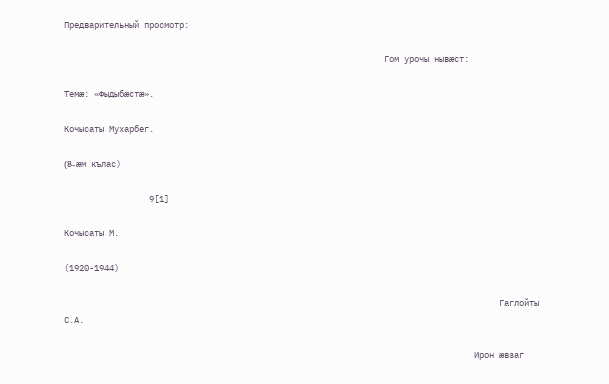Предварительный просмотр:

                                                                Гом урочы нывæст:

Темæ: «Фыдыбæстæ».

Кочысаты Мухарбег.

(8-æм кълас)

                 9[1]

Кочысаты М.

(1920-1944)

                                                                                       Гаглойты С.А.

                                                                                  Ирон æвзаг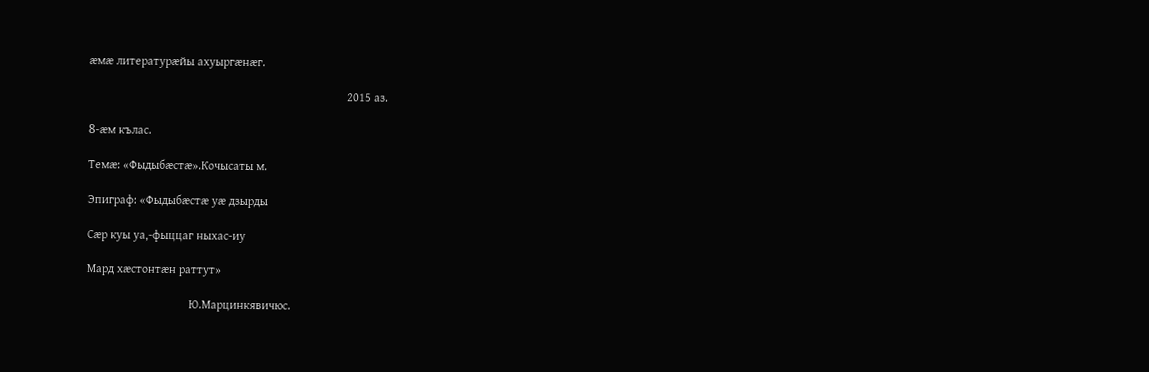æмæ литературæйы ахуыргæнæг.

                                                                                      2015 аз.

8-æм кълас.

Темæ: «Фыдыбæстæ».Кочысаты м.

Эпиграф: «Фыдыбæстæ уæ дзырды

Сæр куы уа,-фыццаг ныхас-иу

Мард хæстонтæн раттут»

                                  Ю.Марцинкявичюс.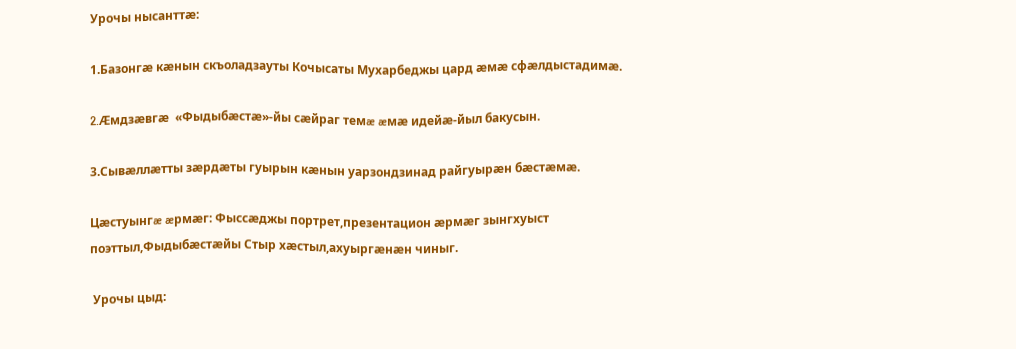Урочы нысанттæ:

1.Базонгæ кæнын скъоладзауты Кочысаты Мухарбеджы цард æмæ сфæлдыстадимæ.

2.Æмдзæвгæ  «Фыдыбæстæ»-йы сæйраг темæ æмæ идейæ-йыл бакусын.

3.Сывæллæтты зæрдæты гуырын кæнын уарзондзинад райгуырæн бæстæмæ.

Цæстуынгæ æрмæг: Фыссæджы портрет,презентацион æрмæг зынгхуыст поэттыл,Фыдыбæстæйы Стыр хæстыл,ахуыргæнæн чиныг.

 Урочы цыд: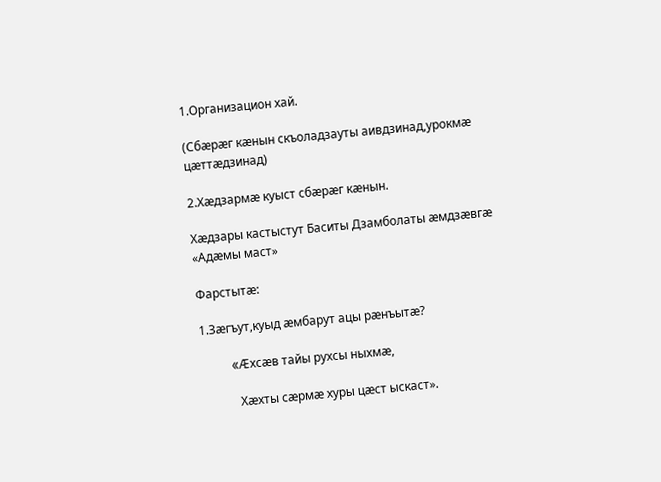1.Организацион хай.

(Сбæрæг кæнын скъоладзауты аивдзинад,урокмæ цæттæдзинад)

2.Хæдзармæ куыст сбæрæг кæнын.

Хæдзары кастыстут Баситы Дзамболаты æмдзæвгæ «Адæмы маст»

Фарстытæ:

1.Зæгъут,куыд æмбарут ацы рæнъытæ?

          «Æхсæв тайы рухсы ныхмæ,

            Хæхты сæрмæ хуры цæст ыскаст».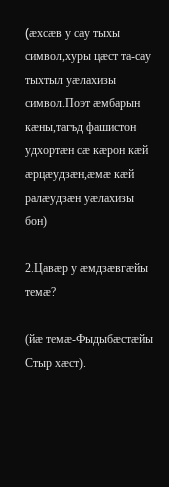(æхсæв у сау тыхы символ,хуры цæст та-сау тыхтыл уæлахизы символ.Поэт æмбарын кæны,тагъд фашистон удхортæн сæ кæрон кæй æрцæудзæн,æмæ кæй ралæудзæн уæлахизы бон)

2.Цавæр у æмдзæвгæйы темæ?

(йæ темæ-Фыдыбæстæйы Стыр хæст).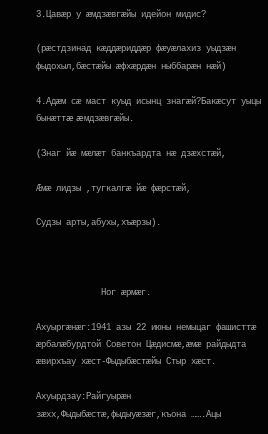3.Цавæр у æмдзæвгæйы идейон мидис?

(рæстдзинад кæддæриддæр фæуæлахиз уыдзæн фыдохыл,бæстæйы æфхæрдæн ныббарæн нæй)

4.Адæм сæ маст куыд исынц знагæй?Бакæсут уыцы бынæттæ æмдзæвгæйы.

(Знаг йæ мæлæт банкъардта нæ дзæхстæй,

Æмæ лидзы ,тугкалгæ йæ фæрстæй,

Судзы арты,абухы,хъæрзы).



             Ног æрмæг.

Ахуыргæнæг:1941 азы 22 июны немыцаг фашисттæ æрбалæбурдтой Советон Цæдисмæ,æмæ райдыдта æвирхъау хæст-Фыдыбæстæйы Стыр хæст.

Ахуырдзау:Райгуырæн зæхх,Фыдыбæстæ,фыдыуæзæг,къона …….Ацы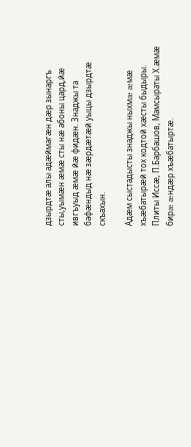дзырдтæ алы адæймагæн дæр зынаргъ сты,уымæн æмæ сты нæ абоны цард,йæ ивгъуыд æмæ йæ фидæн. Знаджы та бафæндыд нæ зæрдæтæй уыцы дзырдтæ скъахын.

Адæм сыстадысты знаджы ныхмæ æмæ хъæбатырæй тох кодтой хæсты быдыры. Плиты Иссæ, П.Барбашов, Мамсыраты Х.æмæ бирæ æндæр хъæбатыртæ.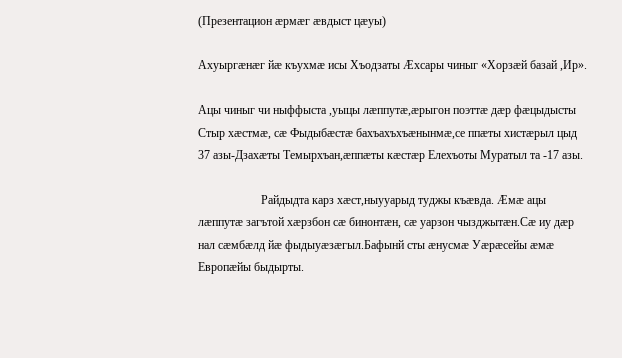(Презентацион æрмæг æвдыст цæуы)

Ахуыргæнæг йæ къухмæ исы Хъодзаты Æхсары чиныг «Хорзæй базай ,Ир».

Ацы чиныг чи ныффыста ,уыцы лæппутæ,æрыгон поэттæ дæр фæцыдысты Стыр хæстмæ, сæ Фыдыбæстæ бахъахъхъæнынмæ,се ппæты хистæрыл цыд 37 азы-Дзахæты Темырхъан,æппæты кæстæр Елехъоты Муратыл та -17 азы.

                     Райдыдта карз хæст,ныууарыд туджы къæвда. Æмæ ацы лæппутæ загътой хæрзбон сæ бинонтæн, сæ уарзон чызджытæн.Сæ иу дæр нал сæмбæлд йæ фыдыуæзæгыл.Бафынй сты æнусмæ Уæрæсейы æмæ Европæйы быдырты.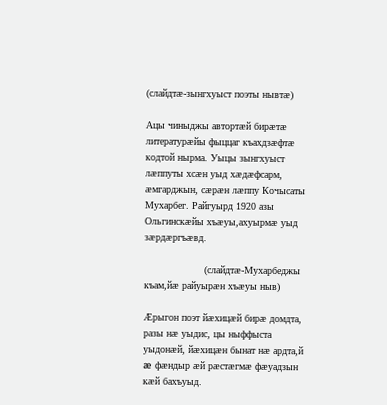(слайдтæ-зынгхуыст поэты нывтæ)

Ацы чиныджы автортæй бирæтæ литературæйы фыццаг къахдзæфтæ кодтой нырма. Уыцы зынгхуыст лæппуты хсæн уыд хæдæфсарм, æмгарджын, сæрæн лæппу Кочысаты Мухарбег. Райгуырд 1920 азы Ольгинскæйы хъæуы,ахуырмæ уыд зæрдæргъæвд.

                    (слайдтæ-Мухарбеджы къам,йæ райуырæн хъæуы ныв)

Æрыгон поэт йæхицæй бирæ домдта, разы нæ уыдис, цы ныффыста уыдонæй, йæхицæн бынат нæ ардта,й æ фæндыр æй рæстæгмæ фæуадзын кæй бахъуыд.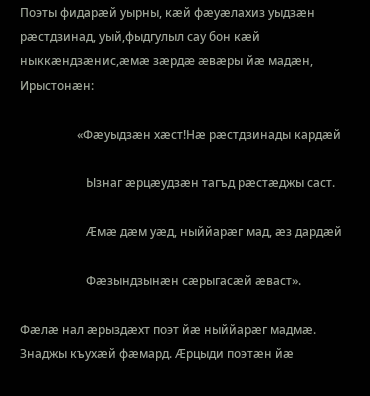Поэты фидарæй уырны, кæй фæуæлахиз уыдзæн рæстдзинад, уый,фыдгулыл сау бон кæй ныккæндзæнис,æмæ зæрдæ æвæры йæ мадæн, Ирыстонæн:

                   «Фæуыдзæн хæст!Нæ рæстдзинады кардæй

                      Ызнаг æрцæудзæн тагъд рæстæджы саст.

                      Æмæ дæм уæд, ныййарæг мад, æз дардæй

                      Фæзындзынæн сæрыгасæй æваст».

Фæлæ нал æрыздæхт поэт йæ ныййарæг мадмæ. Знаджы къухæй фæмард. Æрцыди поэтæн йæ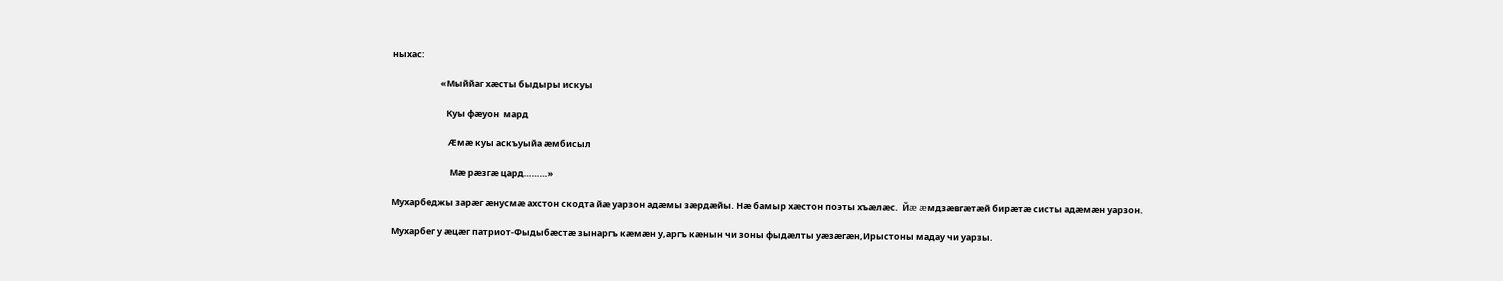ныхас:

                        «Мыййаг хæсты быдыры искуы

                           Куы фæуон  мард

                            Æмæ куы аскъуыйа æмбисыл

                             Мæ рæзгæ цард………»

Мухарбеджы зарæг æнусмæ ахстон скодта йæ уарзон адæмы зæрдæйы. Нæ бамыр хæстон поэты хъæлæс.  Йæ æмдзæвгæтæй бирæтæ систы адæмæн уарзон.

Мухарбег у æцæг патриот-Фыдыбæстæ зынаргъ кæмæн у,аргъ кæнын чи зоны фыдæлты уæзæгæн,Ирыстоны мадау чи уарзы.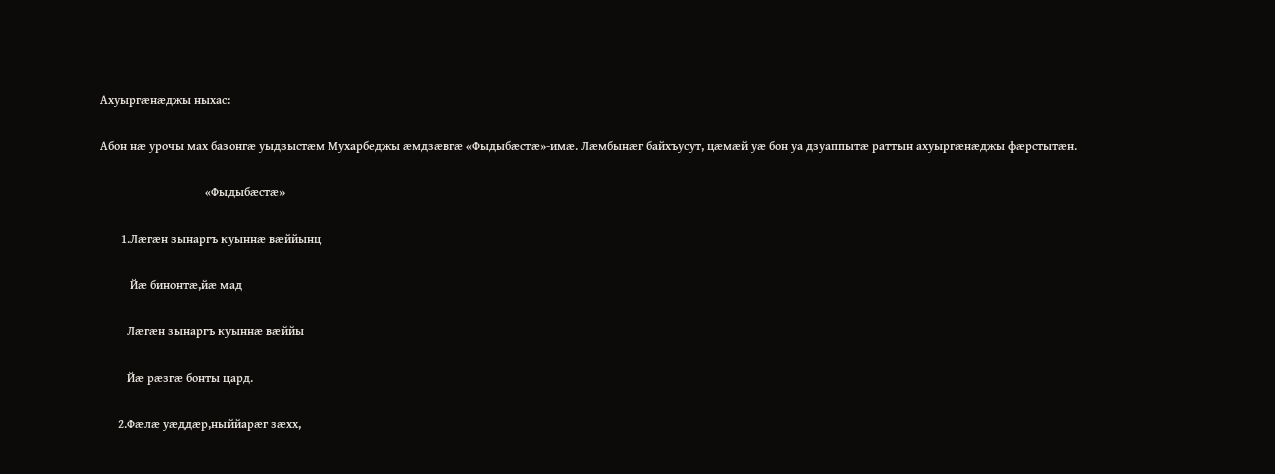Ахуыргæнæджы ныхас:

Абон нæ урочы мах базонгæ уыдзыстæм Мухарбеджы æмдзæвгæ «Фыдыбæстæ»-имæ. Лæмбынæг байхъусут, цæмæй уæ бон уа дзуаппытæ раттын ахуыргæнæджы фæрстытæн.

                                   «Фыдыбæстæ»

       1.Лæгæн зынаргъ куыннæ вæййынц

          Йæ бинонтæ,йæ мад

         Лæгæн зынаргъ куыннæ вæййы

         Йæ рæзгæ бонты цард.

      2.Фæлæ уæддæр,ныййарæг зæхх,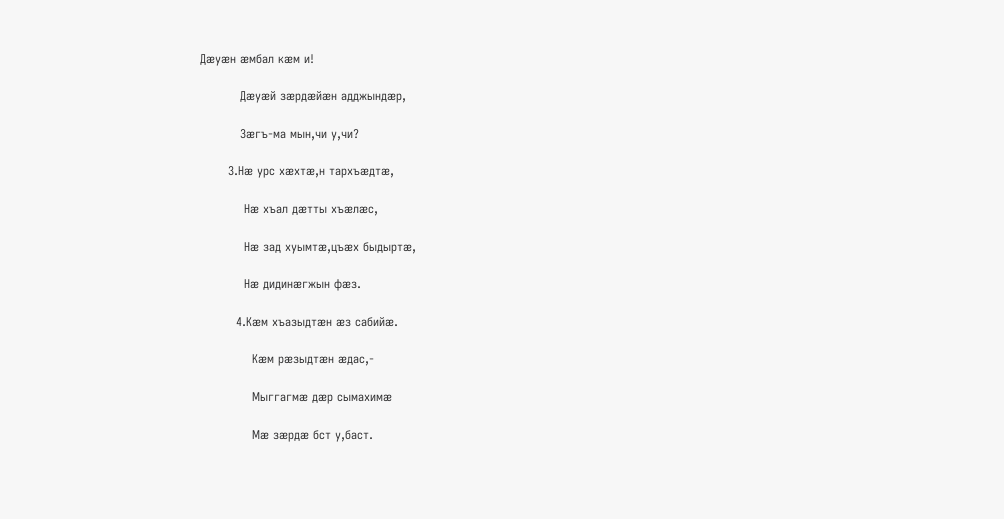Дæуæн æмбал кæм и!

          Дæуæй зæрдæйæн адджындæр,

          Зæгъ-ма мын,чи у,чи?

       3.Нæ урс хæхтæ,н тархъæдтæ,

           Нæ хъал дæтты хъæлæс,

           Нæ зад хуымтæ,цъæх быдыртæ,

           Нæ дидинæгжын фæз.

         4.Кæм хъазыдтæн æз сабийæ.

             Кæм рæзыдтæн æдас,-

             Мыггагмæ дæр сымахимæ

             Мæ зæрдæ бст у,баст.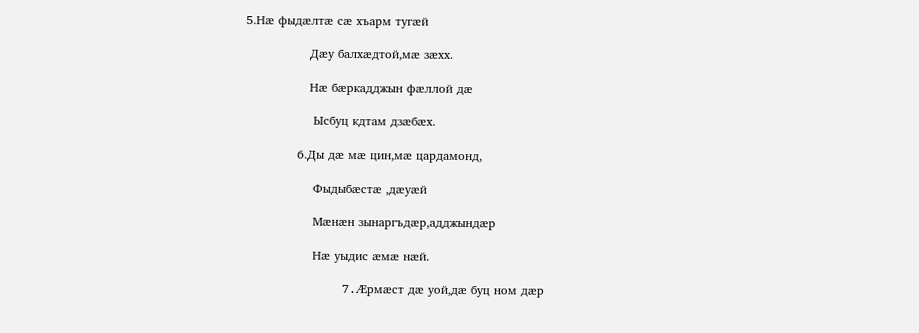5.Нæ фыдæлтæ сæ хъарм тугæй

                Дæу балхæдтой,мæ зæхх.

                Нæ бæркадджын фæллой дæ

                 Ысбуц кдтам дзæбæх.

             6.Ды дæ мæ цин,мæ цардамонд,

                 Фыдыбæстæ ,дæуæй

                 Мæнæн зынаргъдæр,адджындæр

                 Нæ уыдис æмæ нæй.

              7.Æрмæст дæ уой,дæ буц ном дæр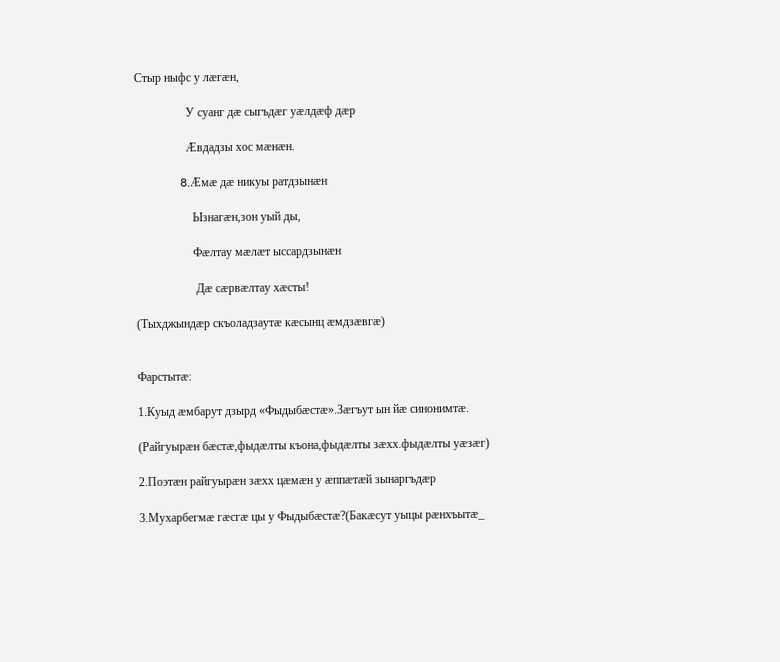Стыр ныфс у лæгæн,

                 У суанг дæ сыгъдæг уæлдæф дæр

                 Æвдадзы хос мæнæн.

               8.Æмæ дæ никуы ратдзынæн

                   Ызнагæн,зон уый ды,

                   Фæлтау мæлæт ыссардзынæн

                    Дæ сæрвæлтау хæсты!

(Тыхджындæр скъоладзаутæ кæсынц æмдзæвгæ)


Фарстытæ:

1.Куыд æмбарут дзырд «Фыдыбæстæ».Зæгъут ын йæ синонимтæ.

(Райгуырæн бæстæ,фыдæлты къона,фыдæлты зæхх.фыдæлты уæзæг)

2.Поэтæн райгуырæн зæхх цæмæн у æппæтæй зынаргъдæр

3.Мухарбегмæ гæсгæ цы у Фыдыбæстæ?(Бакæсут уыцы рæнхъытæ_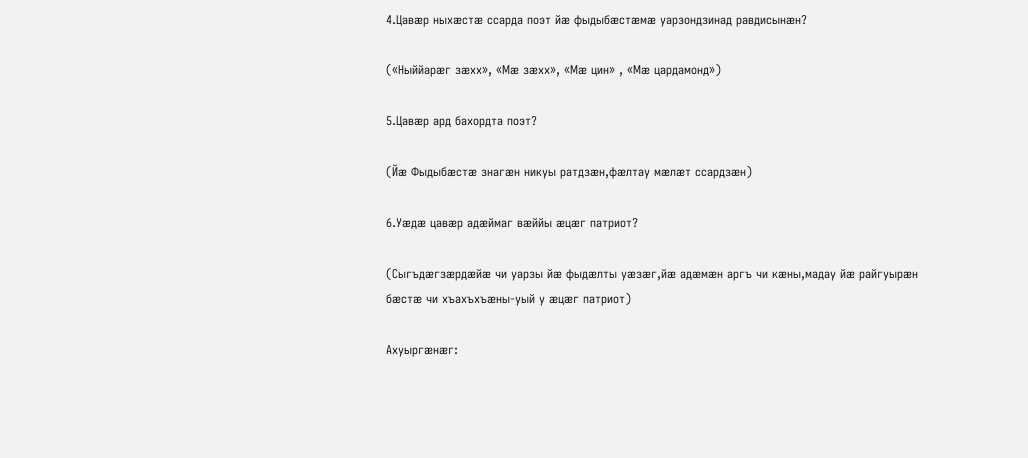4.Цавæр ныхæстæ ссарда поэт йæ фыдыбæстæмæ уарзондзинад равдисынæн?

(«Ныййарæг зæхх», «Мæ зæхх», «Мæ цин» , «Мæ цардамонд»)

5.Цавæр ард бахордта поэт?

(Йæ Фыдыбæстæ знагæн никуы ратдзæн,фæлтау мæлæт ссардзæн)

6.Уæдæ цавæр адæймаг вæййы æцæг патриот?

(Сыгъдæгзæрдæйæ чи уарзы йæ фыдæлты уæзæг,йæ адæмæн аргъ чи кæны,мадау йæ райгуырæн бæстæ чи хъахъхъæны-уый у æцæг патриот)

Ахуыргæнæг: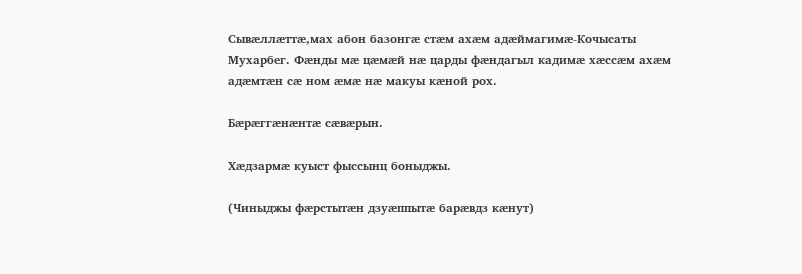Сывæллæттæ,мах абон базонгæ стæм ахæм адæймагимæ-Кочысаты Мухарбег. Фæнды мæ цæмæй нæ царды фæндагыл кадимæ хæссæм ахæм адæмтæн сæ ном æмæ нæ макуы кæной рох.

Бæрæггæнæнтæ сæвæрын.

Хæдзармæ куыст фыссынц боныджы.

(Чиныджы фæрстытæн дзуæппытæ барæвдз кæнут)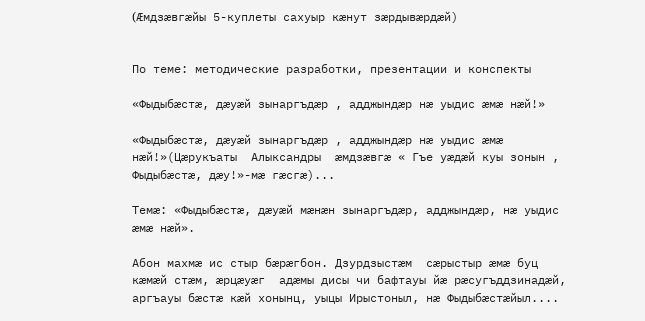(Æмдзæвгæйы 5-куплеты сахуыр кæнут зæрдывæрдæй)


По теме: методические разработки, презентации и конспекты

«Фыдыбæстæ, дæуæй зынаргъдæр , адджындæр нæ уыдис æмæ нæй!»

«Фыдыбæстæ, дæуæй зынаргъдæр , адджындæр нæ уыдис æмæ нæй!»(Цæрукъаты  Алыксандры  æмдзæвгæ « Гъе уæдæй куы зонын , Фыдыбæстæ, дæу!»-мæ гæсгæ)...

Темæ: «Фыдыбæстæ, дæуæй мæнæн зынаргъдæр, адджындæр, нæ уыдис æмæ нæй».

Абон махмæ ис стыр бæрæгбон. Дзурдзыстæм  сæрыстыр æмæ буц кæмæй стæм, æрцæуæг  адæмы дисы чи бафтауы йæ рæсугъддзинадæй, аргъауы бæстæ кæй хонынц, уыцы Ирыстоныл, нæ Фыдыбæстæйыл....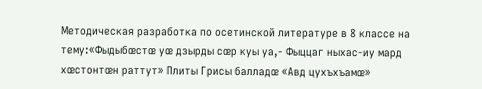Методическая разработка по осетинской литературе в 8 классе на тему:«Фыдыбœстœ уœ дзырды сœр куы уа,- Фыццаг ныхас-иу мард хœстонтœн раттут» Плиты Грисы балладœ «Авд цухъхъамœ»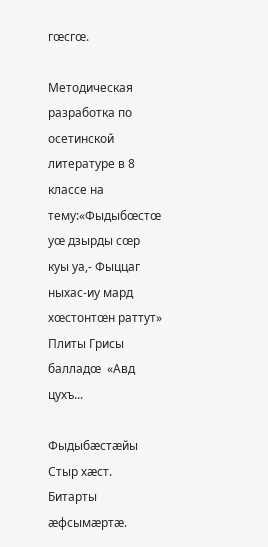гœсгœ.

Методическая разработка по осетинской литературе в 8 классе на тему:«Фыдыбœстœ уœ дзырды сœр куы уа,- Фыццаг ныхас-иу мард хœстонтœн раттут»  Плиты Грисы балладœ  «Авд цухъ...

Фыдыбæстæйы Стыр хæст. Битарты æфсымæртæ.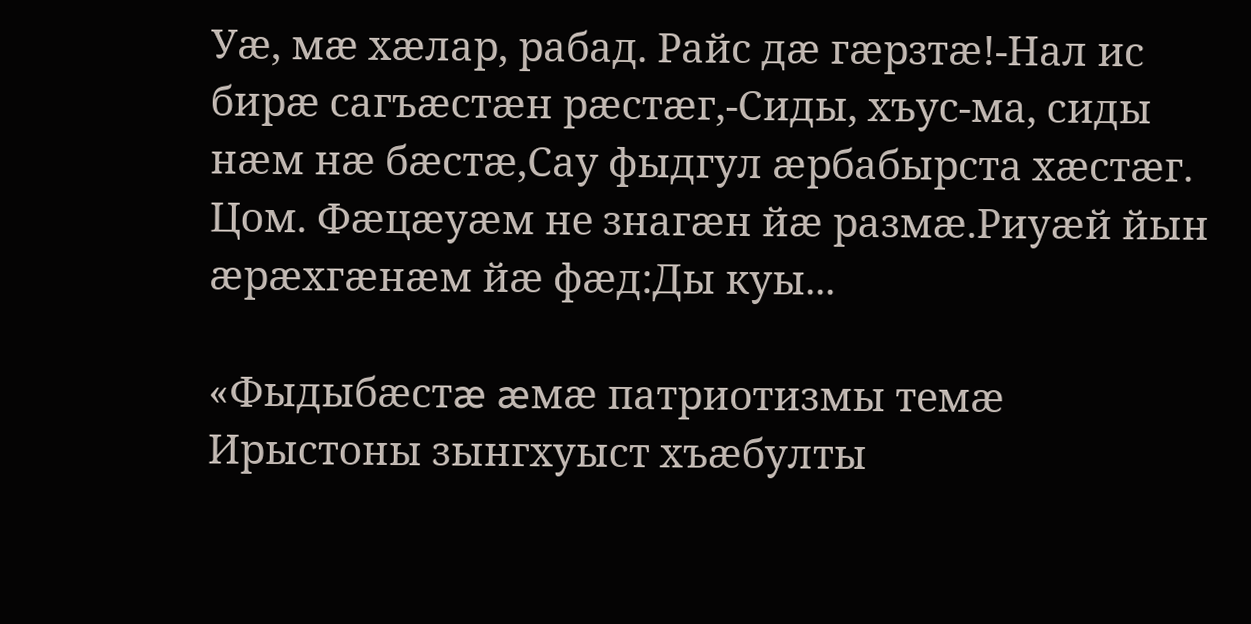Уæ, мæ хæлар, рабад. Райс дæ гæрзтæ!-Нал ис бирæ сагъæстæн рæстæг,-Сиды, хъус-ма, сиды нæм нæ бæстæ,Сау фыдгул æрбабырста хæстæг. Цом. Фæцæуæм не знагæн йæ размæ.Риуæй йын æрæхгæнæм йæ фæд:Ды куы...

«Фыдыбæстæ æмæ патриотизмы темæ Ирыстоны зынгхуыст хъæбулты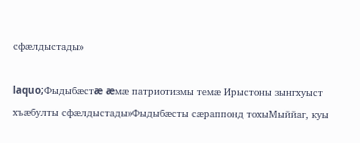сфæлдыстады»

laquo;Фыдыбæстæ æмæ патриотизмы темæ Ирыстоны зынгхуыст хъæбулты сфæлдыстады»Фыдыбæсты сæраппонд тохыМыййаг, куы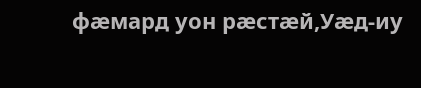фæмард уон рæстæй,Уæд-иу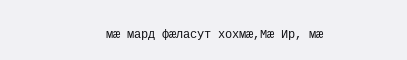мæ мард фæласут хохмæ,Мæ Ир, мæ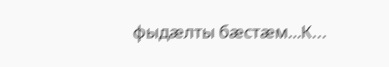фыдæлты бæстæм…К...